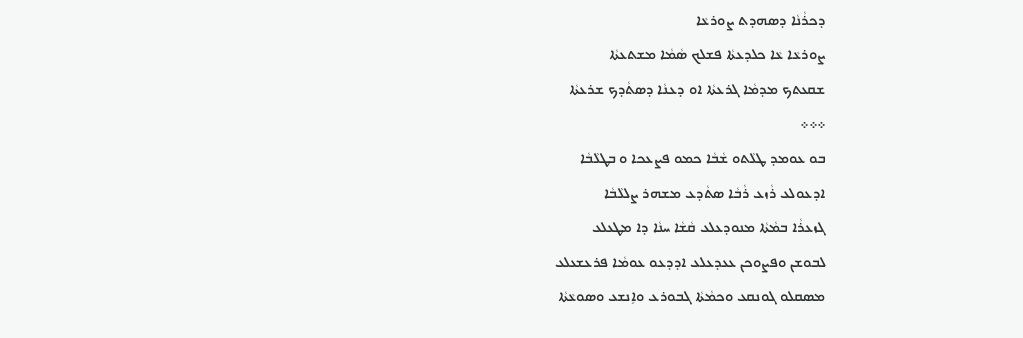ܕܟܪܵܢܵܐ ܕܣܗܕܬ ܨܘܪܥܵܐ
ܨܘܪܥܵܐ ܥܵܐ ܟܠܕܥܬܵܐ ܦܫܠܟ ܣܵܡܵܐ ܡܫܬܥܬܵܐ
ܫܩܥܬܟ ܡܕܡܵܐ ܓܪܥܬܵܐ ܐܘ ܕܥܢܵܐ ܕܣܬܵܕܟ ܫܪܥܬܵܐ
܀܀܀
ܒܘ ܥܘܡܕ ܛܠܵܬܘ ܫܵܒܵܐ ܟܡܘ ܦܨܥܟܐ ܘ ܒܛܠܵܒܵܐ
ܐܕܥܘܠܥ ܪܵܙܥ ܪܵܒܵܐ ܣܬܵܕܥ ܡܫܗܪ ܨܠܠܵܒܵܐ
ܓܙܥܪܵܐ ܒܡܵܬܵܐ ܡܢܘܕܥܠܥ ܩܵܫܵܐ ܚܢܵܐ ܕܐ ܡܛܥܠܥ
ܠܒܘܫܢ ܘܦܨܘܟܢ ܥܥܕܥܠܥ ܐܕܕܥܘ ܥܘܡܵܐ ܦܪܥܫܥܠܥ
ܡܣܩܠܘ ܓܘܢܩܥ ܘܟܡܵܬܵܐ ܓܒܘܪܥ ܘܐܹܢܫܥ ܘܣܘܥܵܬܵܐ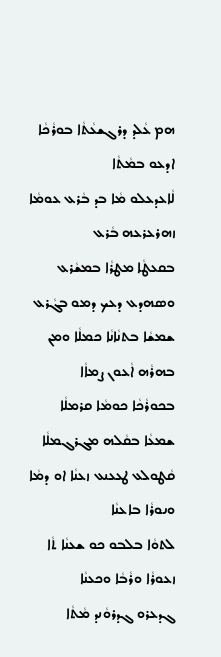ܗܡ ܥܵܠܕ ܕܪܓܫܥܵܬܵܐ ܒܘܪܵܟܵܐ ܐܕܥܘ ܒܡܵܬܵܐ
ܠܵܐܥܕܥܠܘ ܡܵܐ ܒܕ ܒܵܪܥ ܥܘܡܵܐ ܙܗܪܥܪܥܗ ܒܵܪܥ
ܒܩܥܛܵܐ ܡܛܪܵܐ ܒܡܫܵܪܥ ܘܣܗܕܥ ܕܥܟ ܕܡܘ ܒܓܵܪܥ
ܫܡܫܵܐ ܒܬܢܵܐܢܵܐ ܟܡܠܵܐ ܘܡܢ ܒܗܪܵܗ ܐܵܥܘܢ ܨܡܐܵܐ
ܒܟܘܪܵܟܵܐ ܟܘܡܵܐ ܩܪܡܠܵܐ ܫܡܥܵܐ ܒܩܵܠܗ ܡܓܪܓܡܠܵܐ
ܩܵܛܘܠܥ ܛܥܥܢܥ ܙܥܢܵܐ ܐܘ ܕܡܵܐ ܘܢܘܪܵܐ ܒܐܥܢܵܐ
ܠܬܘܵܐ ܒܠܒܘ ܟܘ ܫܥܢܵܐ ܬܵܐ ܙܥܘܪܵܐ ܘܪܵܒܵܐ ܘܟܥܢܵܐ
ܓܕܥܪܘ ܓܕܪܘܵܢܕ ܡܵܬܵܐ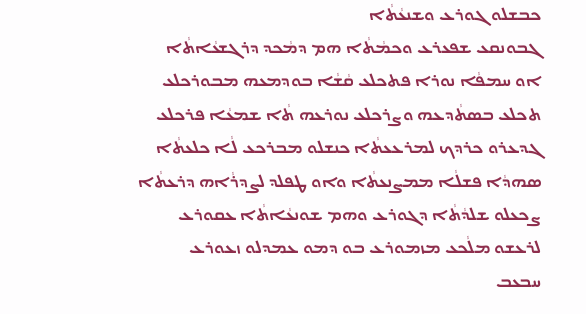ܟܒܫܠܘ ܓܘܪܥ ܘܫܢܥܵܬܵܐ
ܓܒܘܢܩܥ ܫܦܥܪܥ ܘܟܡܵܬܵܐ ܗܡ ܕܡܵܟܕ ܕܪܓܫܥܵܐܬܵܐ
ܐܘ ܚܡܦܵܐ ܢܘܪܐ ܦܬܟܠܥ ܩܵܫܵܐ ܒܘܕܡܥܗ ܡܒܘܪܟܠܥ
ܬܟܠܥ ܒܣܬܵܕܥܗ ܘܨܪܟܠܥ ܢܘܪܥܗ ܬܵܐ ܫܡܥܵܐ ܦܪܟܠܥ
ܓܕܥܪܘ ܟܪܕܟ ܠܡܪܥܥܬܵܐ ܟܢܫܠܘ ܡܒܪܟܥ ܠܵܐ ܟܠܥܬܵܐ
ܣܗܕܵܐ ܦܫܠܵܐ ܡܡܨܢܥܬܵܐ ܘܐܘ ܛܦܠܕ ܠܨܕܪܵܐܗ ܕܪܥܬܵܐ
ܨܟܥܠܘ ܫܠܕܵܬܵܐ ܕܓܘܪܥ ܘܗܡ ܫܘܢܥܵܐܬܵܐ ܥܩܘܪܥ
ܠܪܥܫܘ ܡܠܵܟܥ ܡܙܡܘܪܥ ܒܘ ܕܡܘ ܥܡܕܠܘ ܙܥܘܪܥ
ܚܒܥܒ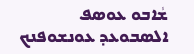ܫܵܐܒܘ ܥܘܣܦ
ܐܠܣܒܘܥܕ ܥܘܢܫܘܦܢܟ